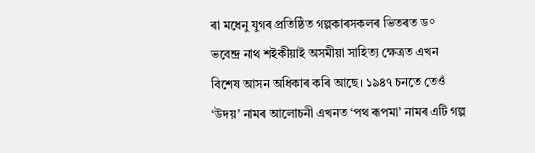ৰা মধেনু যুগৰ প্ৰতিষ্ঠিত গল্পকাৰসকলৰ ভিতৰত ড° ভবেন্দ্ৰ নাথ শইকীয়াই অসমীয়া সাহিত্য ক্ষেত্ৰত এখন বিশেষ আসন অধিকাৰ কৰি আছে। ১৯৪৭ চনতে তেওঁ ‘উদয়’ নামৰ আলোচনী এখনত ‘পথ ৰূপমা’ নামৰ এটি গল্প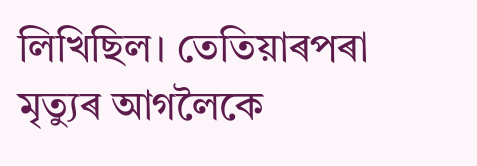লিখিছিল। তেতিয়াৰপৰা মৃত্যুৰ আগলৈকে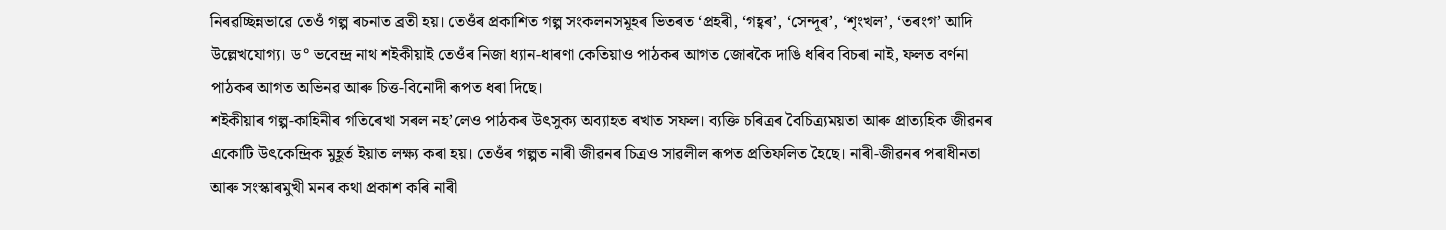নিৰৱচ্ছিন্নভাৱে তেওঁ গল্প ৰচনাত ব্ৰতী হয়। তেওঁৰ প্ৰকাশিত গল্প সংকলনসমূহৰ ভিতৰত ‘প্ৰহৰী, ‘গহ্বৰ’, ‘সেন্দূৰ’, ‘শৃংখল’, ‘তৰংগ’ আদি উল্লেখযোগ্য। ড° ভবেন্দ্ৰ নাথ শইকীয়াই তেওঁৰ নিজা ধ্যান-ধাৰণা কেতিয়াও পাঠকৰ আগত জোৰকৈ দাঙি ধৰিব বিচৰা নাই, ফলত বৰ্ণনা পাঠকৰ আগত অভিনৱ আৰু চিত্ত-বিনোদী ৰূপত ধৰা দিছে।
শইকীয়াৰ গল্প-কাহিনীৰ গতিৰেখা সৰল নহ’লেও পাঠকৰ উৎসুক্য অব্যাহত ৰখাত সফল। ব্যক্তি চৰিত্ৰৰ বৈচিত্ৰ্যময়তা আৰু প্ৰাত্যহিক জীৱনৰ একোটি উৎকেন্দ্ৰিক মুহূৰ্ত ইয়াত লক্ষ্য কৰা হয়। তেওঁৰ গল্পত নাৰী জীৱনৰ চিত্ৰও সাৱলীল ৰূপত প্ৰতিফলিত হৈছে। নাৰী-জীৱনৰ পৰাধীনতা আৰু সংস্কাৰমুখী মনৰ কথা প্ৰকাশ কৰি নাৰী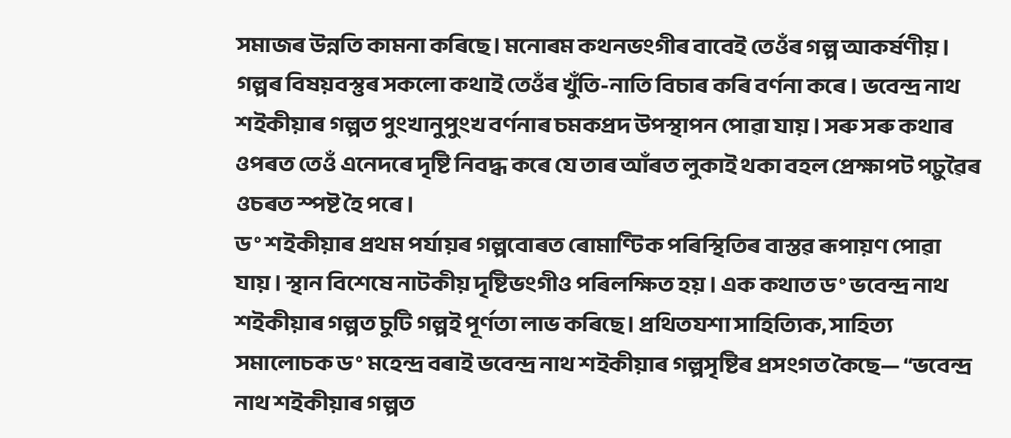সমাজৰ উন্নতি কামনা কৰিছে। মনোৰম কথনভংগীৰ বাবেই তেওঁৰ গল্প আকৰ্ষণীয়। গল্পৰ বিষয়বস্তুৰ সকলো কথাই তেওঁৰ খুঁতি-নাতি বিচাৰ কৰি বৰ্ণনা কৰে। ভবেন্দ্ৰ নাথ শইকীয়াৰ গল্পত পুংখানুপুংখ বৰ্ণনাৰ চমকপ্ৰদ উপস্থাপন পোৱা যায়। সৰু সৰু কথাৰ ওপৰত তেওঁ এনেদৰে দৃষ্টি নিবদ্ধ কৰে যে তাৰ আঁৰত লুকাই থকা বহল প্ৰেক্ষাপট পঢ়ুৱৈৰ ওচৰত স্পষ্ট হৈ পৰে।
ড° শইকীয়াৰ প্ৰথম পৰ্যায়ৰ গল্পবোৰত ৰোমাণ্টিক পৰিস্থিতিৰ বাস্তৱ ৰূপায়ণ পোৱা যায়। স্থান বিশেষে নাটকীয় দৃষ্টিভংগীও পৰিলক্ষিত হয়। এক কথাত ড° ভবেন্দ্ৰ নাথ শইকীয়াৰ গল্পত চুটি গল্পই পূৰ্ণতা লাভ কৰিছে। প্ৰথিতযশা সাহিত্যিক, সাহিত্য সমালোচক ড° মহেন্দ্ৰ বৰাই ভবেন্দ্ৰ নাথ শইকীয়াৰ গল্পসৃষ্টিৰ প্ৰসংগত কৈছে— “ভবেন্দ্ৰ নাথ শইকীয়াৰ গল্পত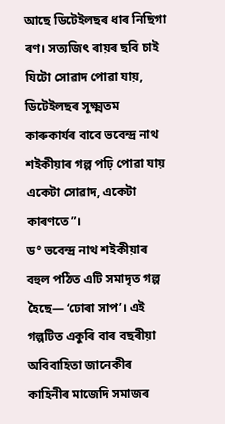আছে ডিটেইলছৰ ধাৰ নিছিগা ৰণ। সত্যজিৎ ৰায়ৰ ছবি চাই যিটো সোৱাদ পোৱা যায়, ডিটেইলছৰ সূক্ষ্মতম কাৰুকাৰ্যৰ বাবে ভবেন্দ্ৰ নাথ শইকীয়াৰ গল্প পঢ়ি পোৱা যায় একেটা সোৱাদ, একেটা কাৰণতে”।
ড° ভবেন্দ্ৰ নাথ শইকীয়াৰ বহুল পঠিত এটি সমাদৃত গল্প হৈছে— ‘ঢোৰা সাপ’। এই গল্পটিত একুৰি বাৰ বছৰীয়া অবিবাহিতা জানেকীৰ কাহিনীৰ মাজেদি সমাজৰ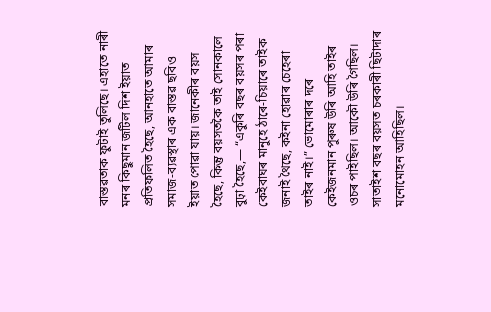বাস্তৱতাক ফুটাই তুলিছে। এহাতে নাৰী মনৰ কিছুমান জটিল দিশ ইয়াত প্ৰতিফলিত হৈছে, আনহাতে আমাৰ সমাজ-ব্যৱস্থাৰ এক বাস্তৱ ছবিও ইয়াত পোৱা যায়। জানেকীৰ বয়স হৈছে, কিন্তু বয়সতকৈ তাই সোনকালে বুঢ়া হৈছে,— “একুৰি বছৰ বয়সৰ পৰা কেইবাঘৰ মানুহে ঠাৰে-চিয়াৰে তাইক জনাই থৈছে, কইনা হোৱাৰ চেহেৰা তাইৰ নাই।” ভোমোৰাৰ দৰে কেইজনমান পুৰুষ উৰি আহি তাইৰ ওচৰ পাইছিল। আকৌ উৰি গৈছিল।
সাতাইশ বছৰ বয়সত চৰকাৰী ছিটাদাৰ মনোমোহন আহিছিল।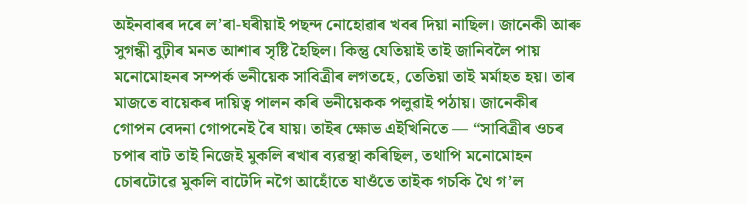অইনবাৰৰ দৰে ল’ৰা-ঘৰীয়াই পছন্দ নোহোৱাৰ খবৰ দিয়া নাছিল। জানেকী আৰু সুগন্ধী বুঢ়ীৰ মনত আশাৰ সৃষ্টি হৈছিল। কিন্তু যেতিয়াই তাই জানিবলৈ পায় মনোমোহনৰ সম্পৰ্ক ভনীয়েক সাবিত্ৰীৰ লগতহে, তেতিয়া তাই মৰ্মাহত হয়। তাৰ মাজতে বায়েকৰ দায়িত্ব পালন কৰি ভনীয়েকক পলুৱাই পঠায়। জানেকীৰ গোপন বেদনা গোপনেই ৰৈ যায়। তাইৰ ক্ষোভ এইখিনিতে — “সাবিত্ৰীৰ ওচৰ চপাৰ বাট তাই নিজেই মুকলি ৰখাৰ ব্যৱস্থা কৰিছিল, তথাপি মনোমোহন চোৰটোৱে মুকলি বাটেদি নগৈ আহোঁতে যাওঁতে তাইক গচকি থৈ গ’ল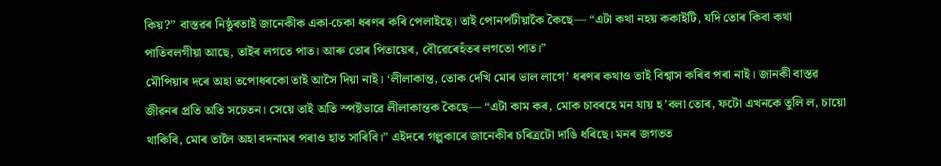কিয়?” বাস্তৱৰ নিষ্ঠুৰতাই জানেকীক একা-চেকা ধৰণৰ কৰি পেলাইছে। তাই পোনপটীয়াকৈ কৈছে— “এটা কথা নহয় ককাইটি, যদি তোৰ কিবা কথা পাতিবলগীয়া আছে, তাইৰ লগতে পাত। আৰু তোৰ পিতায়েৰ, বৌৱেৰেহঁতৰ লগতো পাত।”
মৌপিয়াৰ দৰে অহা তপোধৰকো তাই আসৈ দিয়া নাই। ‘লীলাকান্ত, তোক দেখি মোৰ ভাল লাগে’ ধৰণৰ কথাও তাই বিশ্বাস কৰিব পৰা নাই। জানকী বাস্তৱ জীৱনৰ প্ৰতি অতি সচেতন। সেয়ে তাই অতি স্পষ্টভাৱে লীলাকান্তক কৈছে— “এটা কাম কৰ, মোক চাবৰহে মন যায় হ’বলা তোৰ, ফটো এখনকে তুলি ল, চায়ো থাকিবি, মোৰ তালৈ অহা বদনামৰ পৰাও হাত সাৰিবি।” এইদৰে গল্পকাৰে জানেকীৰ চৰিত্ৰটো দাঙি ধৰিছে। মনৰ জগতত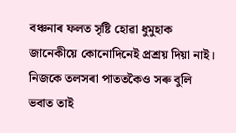বঞ্চনাৰ ফলত সৃষ্টি হোৱা ধুমুহাক জানেকীয়ে কোনোদিনেই প্ৰশ্ৰয় দিয়া নাই। নিজকে তলসৰা পাততকৈও সৰু বুলি ভবাত তাই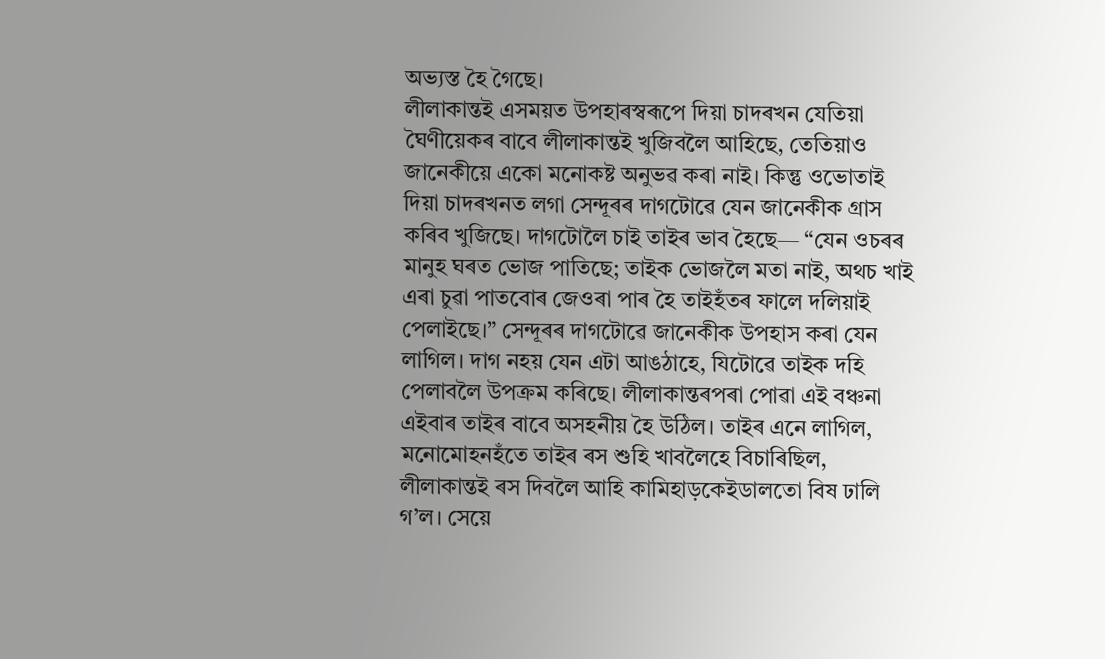অভ্যস্ত হৈ গৈছে।
লীলাকান্তই এসময়ত উপহাৰস্বৰূপে দিয়া চাদৰখন যেতিয়া ঘৈণীয়েকৰ বাবে লীলাকান্তই খুজিবলৈ আহিছে, তেতিয়াও জানেকীয়ে একো মনোকষ্ট অনুভৱ কৰা নাই। কিন্তু ওভোতাই দিয়া চাদৰখনত লগা সেন্দূৰৰ দাগটোৱে যেন জানেকীক গ্ৰাস কৰিব খুজিছে। দাগটোলৈ চাই তাইৰ ভাব হৈছে— “যেন ওচৰৰ মানুহ ঘৰত ভোজ পাতিছে; তাইক ভোজলৈ মতা নাই, অথচ খাই এৰা চুৱা পাতবোৰ জেওৰা পাৰ হৈ তাইহঁতৰ ফালে দলিয়াই পেলাইছে।” সেন্দূৰৰ দাগটোৱে জানেকীক উপহাস কৰা যেন লাগিল। দাগ নহয় যেন এটা আঙঠাহে, যিটোৱে তাইক দহি পেলাবলৈ উপক্ৰম কৰিছে। লীলাকান্তৰপৰা পোৱা এই বঞ্চনা এইবাৰ তাইৰ বাবে অসহনীয় হৈ উঠিল। তাইৰ এনে লাগিল, মনোমোহনহঁতে তাইৰ ৰস শুহি খাবলৈহে বিচাৰিছিল, লীলাকান্তই ৰস দিবলৈ আহি কামিহাড়কেইডালতো বিষ ঢালি গ’ল। সেয়ে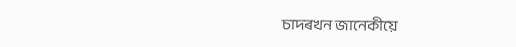চাদৰখন জানেকীয়ে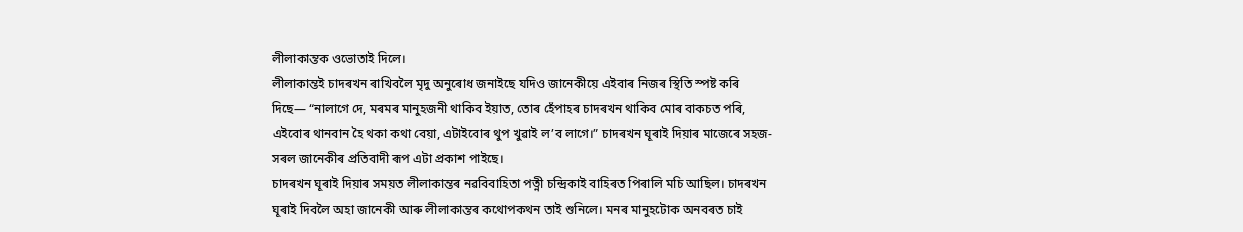লীলাকান্তক ওভোতাই দিলে।
লীলাকান্তই চাদৰখন ৰাখিবলৈ মৃদু অনুৰোধ জনাইছে যদিও জানেকীয়ে এইবাৰ নিজৰ স্থিতি স্পষ্ট কৰি দিছে— “নালাগে দে, মৰমৰ মানুহজনী থাকিব ইয়াত, তোৰ হেঁপাহৰ চাদৰখন থাকিব মোৰ বাকচত পৰি, এইবোৰ থানবান হৈ থকা কথা বেয়া, এটাইবোৰ থুপ খুৱাই ল’ব লাগে।” চাদৰখন ঘূৰাই দিয়াৰ মাজেৰে সহজ-সৰল জানেকীৰ প্ৰতিবাদী ৰূপ এটা প্ৰকাশ পাইছে।
চাদৰখন ঘূৰাই দিয়াৰ সময়ত লীলাকান্তৰ নৱবিবাহিতা পত্নী চন্দ্ৰিকাই বাহিৰত পিৰালি মচি আছিল। চাদৰখন ঘূৰাই দিবলৈ অহা জানেকী আৰু লীলাকান্তৰ কথোপকথন তাই শুনিলে। মনৰ মানুহটোক অনবৰত চাই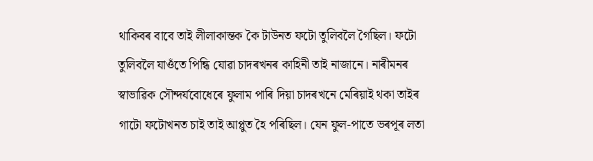থাকিবৰ বাবে তাই লীলাকান্তক কৈ টাউনত ফটো তুলিবলৈ গৈছিল। ফটো তুলিবলৈ যাওঁতে পিন্ধি যোৱা চাদৰখনৰ কাহিনী তাই নাজানে। নাৰীমনৰ স্বাভাৱিক সৌন্দৰ্যবোধেৰে ফুলাম পাৰি দিয়া চাদৰখনে মেৰিয়াই থকা তাইৰ গাটো ফটোখনত চাই তাই আপ্লুত হৈ পৰিছিল। যেন ফুল-পাতে ভৰপূৰ লতা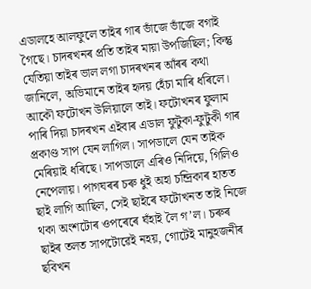এডালহে আলফুলে তাইৰ গাৰ ভাঁজে ভাঁজে বগাই গৈছে। চাদৰখনৰ প্ৰতি তাইৰ মায়া উপজিছিল; কিন্তু যেতিয়া তাইৰ ভাল লগা চাদৰখনৰ আঁৰৰ কথা জানিলে, অভিমানে তাইৰ হৃদয় হেঁচা মাৰি ধৰিলে।
আকৌ ফটোখন উলিয়ালে তাই। ফটোখনৰ ফুলাম পাৰি দিয়া চাদৰখন এইবাৰ এডাল ফুটুকা-ফুটুকী গাৰ প্ৰকাণ্ড সাপ যেন লাগিল। সাপডালে যেন তাইক মেৰিয়াই ধৰিছে। সাপডালে এৰিও নিদিয়ে, গিলিও নেপেলায়। পাগঘৰৰ চৰু ধুই অহা চন্দ্ৰিকাৰ হাতত ছাই লাগি আছিল, সেই ছাইৰে ফটোখনত তাই নিজে থকা অংশটোৰ ওপৰেৰে ঘঁহাই লৈ গ’ল। চৰুৰ ছাইৰ তলত সাপটোৱেই নহয়, গোটেই মানুহজনীৰ ছবিখন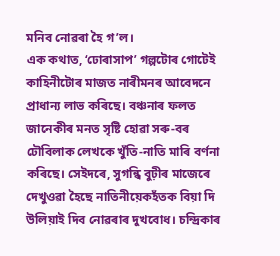মনিব নোৱৰা হৈ গ’ল।
এক কথাত, ‘ঢোৰাসাপ’ গল্পটোৰ গোটেই কাহিনীটোৰ মাজত নাৰীমনৰ আবেদনে প্ৰাধান্য লাভ কৰিছে। বঞ্চনাৰ ফলত জানেকীৰ মনত সৃষ্টি হোৱা সৰু-বৰ ঢৌবিলাক লেখকে খুঁতি-নাতি মাৰি বৰ্ণনা কৰিছে। সেইদৰে, সুগন্ধি বুঢ়ীৰ মাজেৰে দেখুওৱা হৈছে নাতিনীয়েকহঁতক বিয়া দি উলিয়াই দিব নোৱৰাৰ দুখবোধ। চন্দ্ৰিকাৰ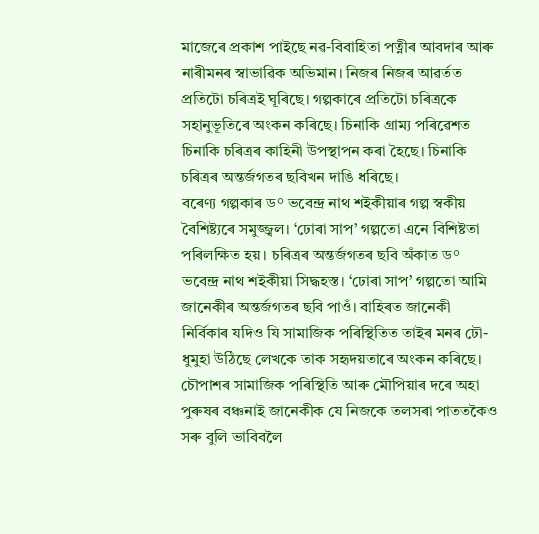মাজেৰে প্ৰকাশ পাইছে নৱ-বিবাহিতা পত্নীৰ আবদাৰ আৰু নাৰীমনৰ স্বাভাৱিক অভিমান। নিজৰ নিজৰ আৱৰ্তত প্ৰতিটো চৰিত্ৰই ঘূৰিছে। গল্পকাৰে প্ৰতিটো চৰিত্ৰকে সহানুভূতিৰে অংকন কৰিছে। চিনাকি গ্ৰাম্য পৰিৱেশত চিনাকি চৰিত্ৰৰ কাহিনী উপস্থাপন কৰা হৈছে। চিনাকি চৰিত্ৰৰ অন্তৰ্জগতৰ ছবিখন দাঙি ধৰিছে।
বৰেণ্য গল্পকাৰ ড° ভবেন্দ্ৰ নাথ শইকীয়াৰ গল্প স্বকীয় বৈশিষ্ট্যৰে সমুজ্জ্বল। ‘ঢোৰা সাপ’ গল্পতো এনে বিশিষ্টতা পৰিলক্ষিত হয়। চৰিত্ৰৰ অন্তৰ্জগতৰ ছবি অঁকাত ড° ভবেন্দ্ৰ নাথ শইকীয়া সিদ্ধহস্ত। ‘ঢোৰা সাপ’ গল্পতো আমি জানেকীৰ অন্তৰ্জগতৰ ছবি পাওঁ। বাহিৰত জানেকী নিৰ্বিকাৰ যদিও যি সামাজিক পৰিস্থিতিত তাইৰ মনৰ ঢৌ-ধুমুহা উঠিছে লেখকে তাক সহৃদয়তাৰে অংকন কৰিছে। চৌপাশৰ সামাজিক পৰিস্থিতি আৰু মৌপিয়াৰ দৰে অহা পুৰুষৰ বঞ্চনাই জানেকীক যে নিজকে তলসৰা পাততকৈও সৰু বুলি ভাবিবলৈ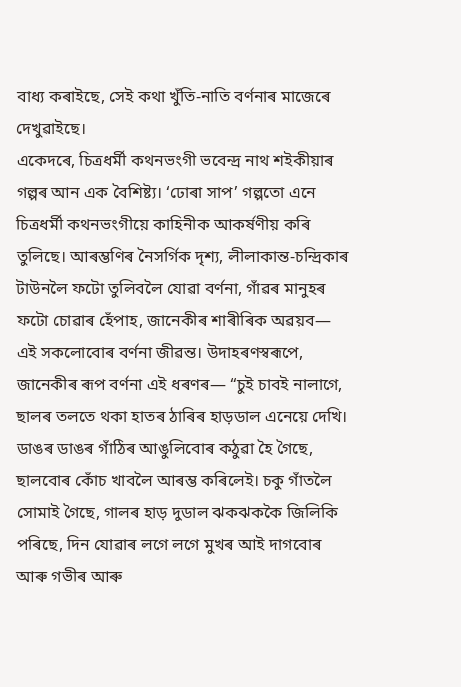বাধ্য কৰাইছে, সেই কথা খুঁতি-নাতি বৰ্ণনাৰ মাজেৰে দেখুৱাইছে।
একেদৰে, চিত্ৰধৰ্মী কথনভংগী ভবেন্দ্ৰ নাথ শইকীয়াৰ গল্পৰ আন এক বৈশিষ্ট্য। ‘ঢোৰা সাপ’ গল্পতো এনে চিত্ৰধৰ্মী কথনভংগীয়ে কাহিনীক আকৰ্ষণীয় কৰি তুলিছে। আৰম্ভণিৰ নৈসৰ্গিক দৃশ্য, লীলাকান্ত-চন্দ্ৰিকাৰ টাউনলৈ ফটো তুলিবলৈ যোৱা বৰ্ণনা, গাঁৱৰ মানুহৰ ফটো চোৱাৰ হেঁপাহ, জানেকীৰ শাৰীৰিক অৱয়ব— এই সকলোবোৰ বৰ্ণনা জীৱন্ত। উদাহৰণস্বৰূপে, জানেকীৰ ৰূপ বৰ্ণনা এই ধৰণৰ— “চুই চাবই নালাগে, ছালৰ তলতে থকা হাতৰ ঠাৰিৰ হাড়ডাল এনেয়ে দেখি। ডাঙৰ ডাঙৰ গাঁঠিৰ আঙুলিবোৰ কঠুৱা হৈ গৈছে, ছালবোৰ কোঁচ খাবলৈ আৰম্ভ কৰিলেই। চকু গাঁতলৈ সোমাই গৈছে, গালৰ হাড় দুডাল ঝকঝককৈ জিলিকি পৰিছে, দিন যোৱাৰ লগে লগে মুখৰ আই দাগবোৰ আৰু গভীৰ আৰু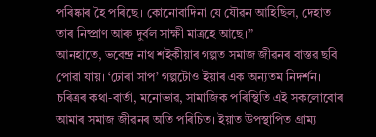পৰিষ্কাৰ হৈ পৰিছে। কোনোবাদিনা যে যৌৱন আহিছিল, দেহাত তাৰ নিষ্প্ৰাণ আৰু দুৰ্বল সাক্ষী মাত্ৰহে আছে।”
আনহাতে, ভবেন্দ্ৰ নাথ শইকীয়াৰ গল্পত সমাজ জীৱনৰ বাস্তৱ ছবি পোৱা যায়। ‘ঢোৰা সাপ’ গল্পটোও ইয়াৰ এক অন্যতম নিদৰ্শন। চৰিত্ৰৰ কথা-বাৰ্তা, মনোভাৱ, সামাজিক পৰিস্থিতি এই সকলোবোৰ আমাৰ সমাজ জীৱনৰ অতি পৰিচিত। ইয়াত উপস্থাপিত গ্ৰাম্য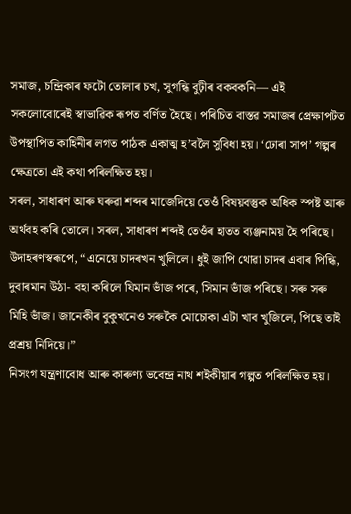সমাজ, চন্দ্ৰিকাৰ ফটো তোলাৰ চখ, সুগন্ধি বুঢ়ীৰ বকবকনি— এই সকলোবোৰেই স্বাভাৱিক ৰূপত বৰ্ণিত হৈছে। পৰিচিত বাস্তৱ সমাজৰ প্ৰেক্ষাপটত উপস্থাপিত কাহিনীৰ লগত পাঠক একাত্ম হ’বলৈ সুবিধা হয়। ‘ঢোৰা সাপ’ গল্পৰ ক্ষেত্ৰতো এই কথা পৰিলক্ষিত হয়।
সৰল, সাধাৰণ আৰু ঘৰুৱা শব্দৰ মাজেদিয়ে তেওঁ বিষয়বস্তুক অধিক স্পষ্ট আৰু অৰ্থবহ কৰি তোলে। সৰল, সাধাৰণ শব্দই তেওঁৰ হাতত ব্যঞ্জনাময় হৈ পৰিছে। উদাহৰণস্বৰূপে, “এনেয়ে চাদৰখন খুলিলে। ধুই জাপি থোৱা চাদৰ এবাৰ পিন্ধি, দুবাৰমান উঠা- বহা কৰিলে যিমান ভাঁজ পৰে, সিমান ভাঁজ পৰিছে। সৰু সৰু মিহি ভাঁজ। জানেকীৰ বুকুখনেও সৰুকৈ মোচোকা এটা খাব খুজিলে, পিছে তাই প্ৰশ্ৰয় নিদিয়ে।”
নিসংগ যন্ত্ৰণাবোধ আৰু কাৰুণ্য ভবেন্দ্ৰ নাথ শইকীয়াৰ গল্পত পৰিলক্ষিত হয়।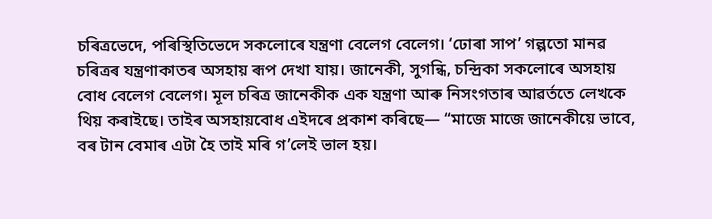চৰিত্ৰভেদে, পৰিস্থিতিভেদে সকলোৰে যন্ত্ৰণা বেলেগ বেলেগ। ‘ঢোৰা সাপ’ গল্পতো মানৱ চৰিত্ৰৰ যন্ত্ৰণাকাতৰ অসহায় ৰূপ দেখা যায়। জানেকী, সুগন্ধি, চন্দ্ৰিকা সকলোৰে অসহায় বোধ বেলেগ বেলেগ। মূল চৰিত্ৰ জানেকীক এক যন্ত্ৰণা আৰু নিসংগতাৰ আৱৰ্ততে লেখকে থিয় কৰাইছে। তাইৰ অসহায়বোধ এইদৰে প্ৰকাশ কৰিছে— “মাজে মাজে জানেকীয়ে ভাবে, বৰ টান বেমাৰ এটা হৈ তাই মৰি গ’লেই ভাল হয়।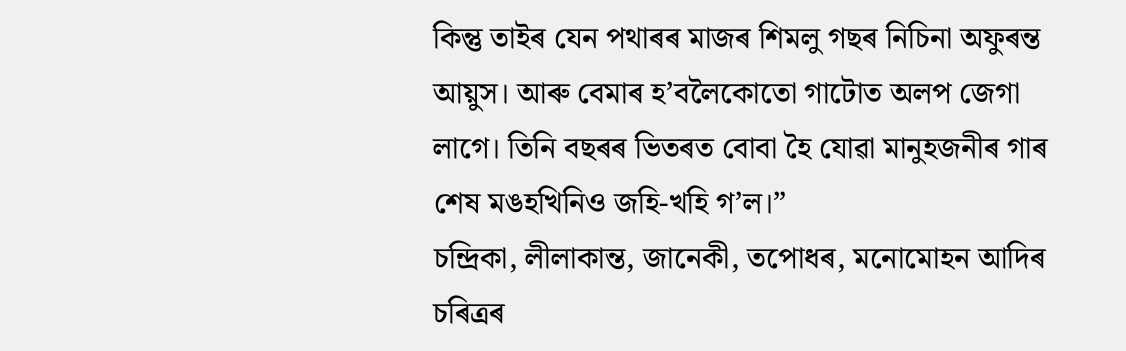কিন্তু তাইৰ যেন পথাৰৰ মাজৰ শিমলু গছৰ নিচিনা অফুৰন্ত আয়ুস। আৰু বেমাৰ হ’বলৈকোতো গাটোত অলপ জেগা লাগে। তিনি বছৰৰ ভিতৰত বোবা হৈ যোৱা মানুহজনীৰ গাৰ শেষ মঙহখিনিও জহি-খহি গ’ল।”
চন্দ্ৰিকা, লীলাকান্ত, জানেকী, তপোধৰ, মনোমোহন আদিৰ চৰিত্ৰৰ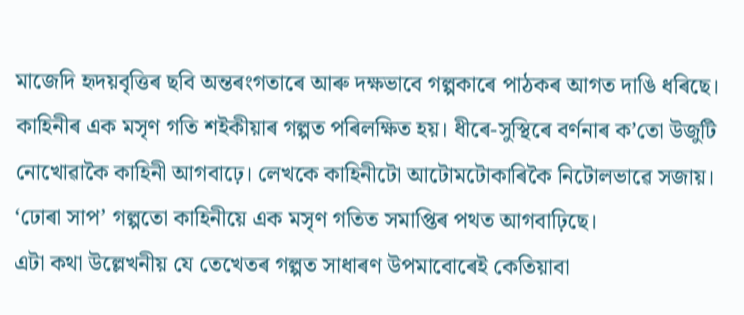মাজেদি হৃদয়বৃত্তিৰ ছবি অন্তৰংগতাৰে আৰু দক্ষভাবে গল্পকাৰে পাঠকৰ আগত দাঙি ধৰিছে। কাহিনীৰ এক মসৃণ গতি শইকীয়াৰ গল্পত পৰিলক্ষিত হয়। ধীৰে-সুস্থিৰে বৰ্ণনাৰ ক’তো উজুটি নোখোৱাকৈ কাহিনী আগবাঢ়ে। লেখকে কাহিনীটো আটোমটোকাৰিকৈ নিটোলভাৱে সজায়। ‘ঢোৰা সাপ’ গল্পতো কাহিনীয়ে এক মসৃণ গতিত সমাপ্তিৰ পথত আগবাঢ়িছে।
এটা কথা উল্লেখনীয় যে তেখেতৰ গল্পত সাধাৰণ উপমাবোৰেই কেতিয়াবা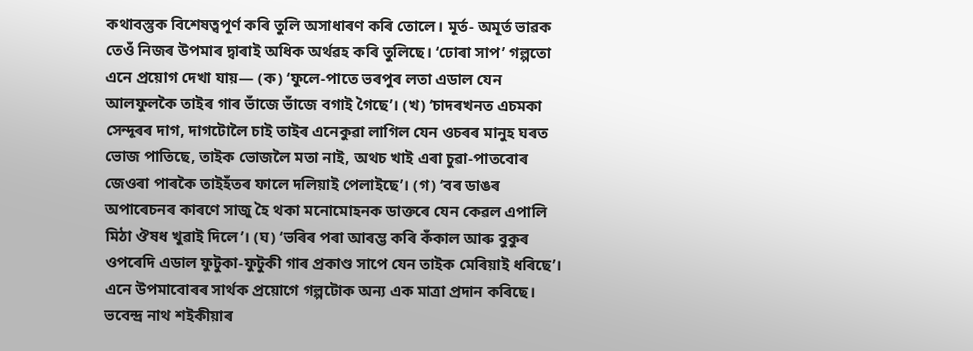কথাবস্তুক বিশেষত্বপূৰ্ণ কৰি তুলি অসাধাৰণ কৰি তোলে। মূৰ্ত- অমূৰ্ত ভাৱক তেওঁ নিজৰ উপমাৰ দ্বাৰাই অধিক অৰ্থৱহ কৰি তুলিছে। ‘ঢোৰা সাপ’ গল্পতো এনে প্ৰয়োগ দেখা যায়— (ক) ‘ফুলে-পাতে ভৰপুৰ লতা এডাল যেন আলফুলকৈ তাইৰ গাৰ ভাঁজে ভাঁজে বগাই গৈছে’। (খ) ‘চাদৰখনত এচমকা সেন্দূৰৰ দাগ, দাগটোলৈ চাই তাইৰ এনেকুৱা লাগিল যেন ওচৰৰ মানুহ ঘৰত ভোজ পাতিছে, তাইক ভোজলৈ মতা নাই, অথচ খাই এৰা চুৱা-পাতবোৰ জেওৰা পাৰকৈ তাইহঁতৰ ফালে দলিয়াই পেলাইছে’। (গ) ‘বৰ ডাঙৰ অপাৰেচনৰ কাৰণে সাজু হৈ থকা মনোমোহনক ডাক্তৰে যেন কেৱল এপালি মিঠা ঔষধ খুৱাই দিলে’। (ঘ) ‘ভৰিৰ পৰা আৰম্ভ কৰি কঁকাল আৰু বুকুৰ ওপৰেদি এডাল ফুটুকা-ফুটুকী গাৰ প্ৰকাণ্ড সাপে যেন তাইক মেৰিয়াই ধৰিছে’। এনে উপমাবোৰৰ সাৰ্থক প্ৰয়োগে গল্পটোক অন্য এক মাত্ৰা প্ৰদান কৰিছে।
ভবেন্দ্ৰ নাথ শইকীয়াৰ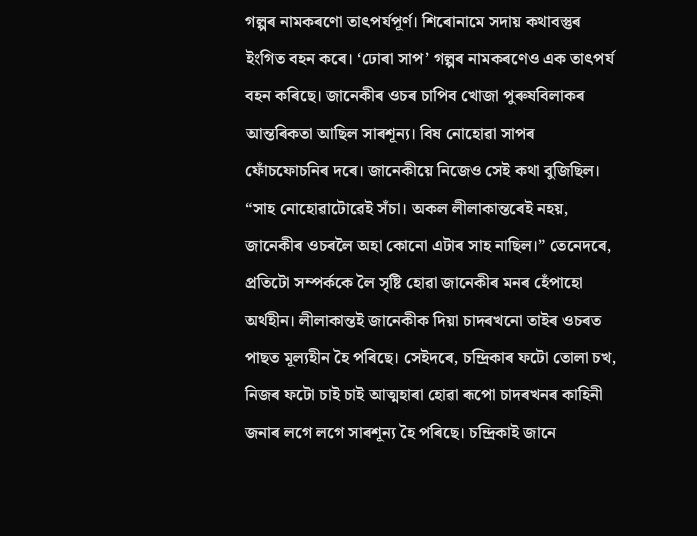গল্পৰ নামকৰণো তাৎপৰ্যপূৰ্ণ। শিৰোনামে সদায় কথাবস্তুৰ ইংগিত বহন কৰে। ‘ঢোৰা সাপ’ গল্পৰ নামকৰণেও এক তাৎপৰ্য বহন কৰিছে। জানেকীৰ ওচৰ চাপিব খোজা পুৰুষবিলাকৰ আন্তৰিকতা আছিল সাৰশূন্য। বিষ নোহোৱা সাপৰ ফোঁচফোচনিৰ দৰে। জানেকীয়ে নিজেও সেই কথা বুজিছিল। “সাহ নোহোৱাটোৱেই সঁচা। অকল লীলাকান্তৰেই নহয়, জানেকীৰ ওচৰলৈ অহা কোনো এটাৰ সাহ নাছিল।” তেনেদৰে, প্ৰতিটো সম্পৰ্ককে লৈ সৃষ্টি হোৱা জানেকীৰ মনৰ হেঁপাহো অৰ্থহীন। লীলাকান্তই জানেকীক দিয়া চাদৰখনো তাইৰ ওচৰত পাছত মূল্যহীন হৈ পৰিছে। সেইদৰে, চন্দ্ৰিকাৰ ফটো তোলা চখ, নিজৰ ফটো চাই চাই আত্মহাৰা হোৱা ৰূপো চাদৰখনৰ কাহিনী জনাৰ লগে লগে সাৰশূন্য হৈ পৰিছে। চন্দ্ৰিকাই জানে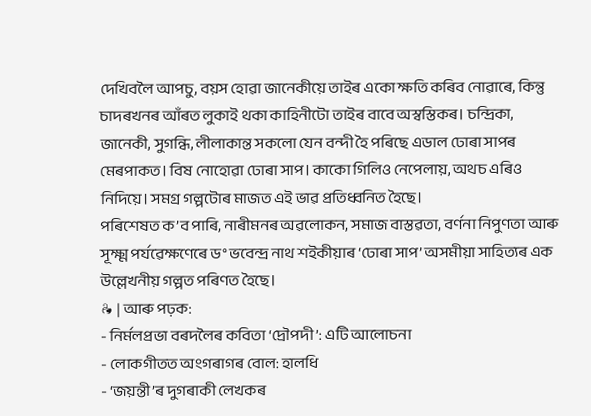দেখিবলৈ আপচু, বয়স হোৱা জানেকীয়ে তাইৰ একো ক্ষতি কৰিব নোৱাৰে, কিন্তু চাদৰখনৰ আঁৰত লুকাই থকা কাহিনীটো তাইৰ বাবে অস্বস্তিকৰ। চন্দ্ৰিকা, জানেকী, সুগন্ধি, লীলাকান্ত সকলো যেন বন্দী হৈ পৰিছে এডাল ঢোৰা সাপৰ মেৰপাকত। বিষ নোহোৱা ঢোৰা সাপ। কাকো গিলিও নেপেলায়, অথচ এৰিও নিদিয়ে। সমগ্ৰ গল্পটোৰ মাজত এই ভাৱ প্ৰতিধ্বনিত হৈছে।
পৰিশেষত ক’ব পাৰি, নাৰীমনৰ অৱলোকন, সমাজ বাস্তৱতা, বৰ্ণনা নিপুণতা আৰু সূক্ষ্ম পৰ্যৱেক্ষণেৰে ড° ভবেন্দ্ৰ নাথ শইকীয়াৰ ‘ঢোৰা সাপ’ অসমীয়া সাহিত্যৰ এক উল্লেখনীয় গল্পত পৰিণত হৈছে।
❧ | আৰু পঢ়ক:
- নিৰ্মলপ্ৰভা বৰদলৈৰ কবিতা ‘দ্ৰৌপদী’: এটি আলোচনা
- লোকগীতত অংগৰাগৰ বোল: হালধি
- ‘জয়ন্তী’ৰ দুগৰাকী লেখকৰ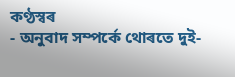কণ্ঠস্বৰ
- অনুবাদ সম্পর্কে থোৰতে দুই-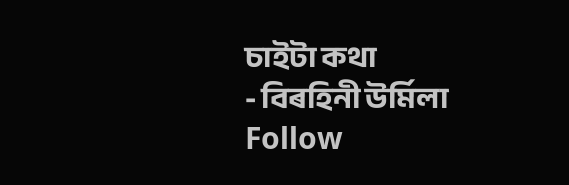চাইটা কথা
- বিৰহিনী উৰ্মিলা
Follow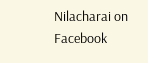Nilacharai on Facebook